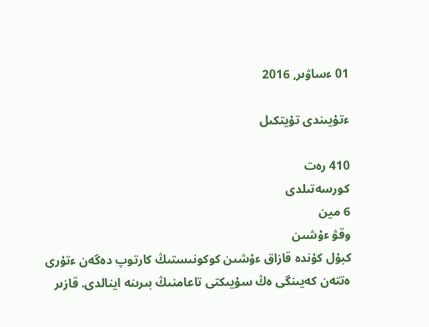01 ءساۋىر, 2016

ءتۇيىندى تۇيتكىل

410 رەت
كورسەتىلدى
6 مين
وقۋ ءۇشىن
كبۇل كۇندە قازاق ءۇشىن كوكونىستىڭ كارتوپ دەگەن ءتۇرى ەتتەن كەيىنگى ەڭ سۇيىكتى تاعامنىڭ بىرىنە اينالدى. قازىر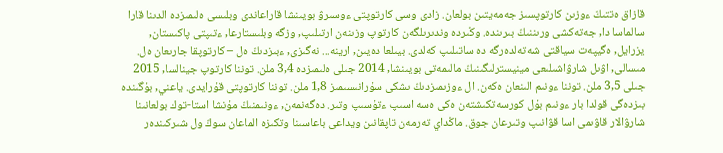قازاق ەتتىڭ ءوزىن كارتوپسىز جەمەيتىن بولعان. زادى وسى كارتوپتى ءوسىرۋ بويىنشا قاراعاندى وبلىسى ەلىمىزدە الدىنا قارا سالماسا دا, جەتەكشى ورىننىڭ بىرىندە. وڭىردە وندىرىلگەن كارتوپ وزىنەن ارتىلىپ, وزگە وبلىستارعا, ءتىپتى پاكىستان, يزرايل, ەگيپەت سياقتى شەتەلدەرگە دە ساتىلىپ كەلدى. بيىلعا دەيىن, ارينە... نەگىزى, ءبىزدىڭ ەل – كارتوپقا جارىعان ەل. مىسالى, اۋىل شارۋاشىلىعى مينيسترلىگىنىڭ مالىمەتى بويىنشا, 2014 جىلى ەلىمىزدە 3,4 ملن. توننا كارتوپ جينالسا, 2015 جىلى 3,5 ملن. توننا ءونىم الىنعان ەكەن. ال ءوزىمىزدىڭ ىشكى سۇرانىسىمىز 1,8 ملن. توننا كارتوپتى قۇرايدى. ياعني, بۇگىندە بىزدەگى قولدا بار ءونىم بۇل كورسەتكىشتەن ەكى ەسە اسىپ ءتۇسىپ وتىر. دەگەنمەن, ءونىمنىڭ مۇنشا استا-توك بولعانىنا شارۋالار قاۋىمى اسا قۋانىپ وتىرعان جوق. ماڭداي تەرمەن تاپقانىن ويداعى باعاسىنا وتكىزە الماعان سوڭ ول شىركىندەر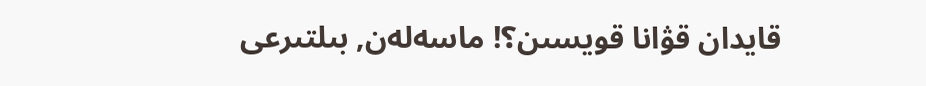قايدان قۋانا قويسىن؟! ماسەلەن, بىلتىرعى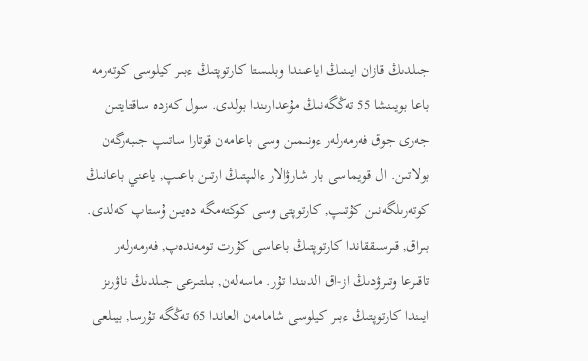جىلدىڭ قازان ايىنىڭ اياعىندا وبلىستا كارتوپتىڭ ءبىر كيلوسى كوتەرمە باعا بويىنشا 55 تەڭگەنىڭ مۇعدارىندا بولدى. سول كەزدە ساقتايتىن جەرى جوق فەرمەرلەر ءونىمىن وسى باعامەن قوتارا ساتىپ جىبەرگەن بولاتىن. ال قويماسى بار شارۋالار ءالىپتىڭ ارتىن باعىپ, ياعني باعانىڭ كوتەرىلگەنىن كۇتىپ, كارتوپتى وسى كوكتەمگە دەيىن ۇستاپ كەلدى. بىراق, قىرسىققاندا كارتوپتىڭ باعاسى كۇرت تومەندەپ, فەرمەرلەر تاقىرعا وتىرۋدىڭ از-اق الدىندا تۇر. ماسەلەن, بىلتىرعى جىلدىڭ ناۋرىز ايىندا كارتوپتىڭ ءبىر كيلوسى شامامەن العاندا 65 تەڭگە تۇرسا, بيىلعى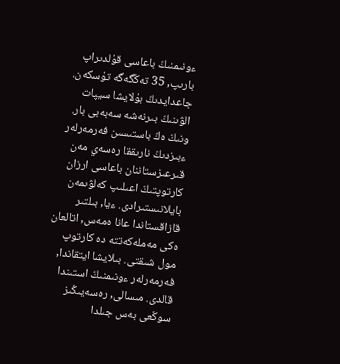ءونىمنىڭ باعاسى قۇلدىراپ بارىپ, 35 تەڭگەگە تۇسكەن. جاعدايدىڭ بۇلايشا سيپات الۋىنىڭ بىرنەشە سەبەبى بار. ونىڭ ەڭ باستىسىن فەرمەرلەر ءبىزدىڭ نارىققا رەسەي مەن قىرعىزستاننان باعاسى ارزان كارتوپتىڭ اعىلىپ كەلۋىمەن بايلانىستىرادى. ءيا, بىلتىر قازاقستاندا عانا ەمەس, اتالعان ەكى مەملەكەتتە دە كارتوپ مول شىقتى. بىلايشا ايتقاندا, فەرمەرلەر ءونىمنىڭ استىندا قالدى. مىسالى, رەسەيىڭىز سوڭعى بەس جىلدا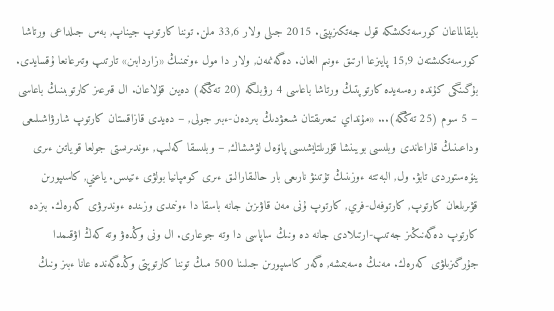بايقالماعان كورسەتكىشكە قول جەتكىزىپتى. 2015 جىلى ولار 33,6 ملن. توننا كارتوپ جيناپ, بەس جىلداعى ورتاشا كورسەتكىشتەن 15,9 پايىزعا ارتىق ءونىم العان. دەگەنمەن, ولار دا مول ءونىمنىڭ «زاردابىن» تارتىپ وتىرعانعا ۇقسايدى. بۇگىنگى كۇندە رەسەيدە كارتوپتىڭ ورتاشا باعاسى 4 رۋبلگە (20 تەڭگە) دەيىن قۇلاعان. ال قىرعىز كارتوبىنىڭ باعاسى – 5 سوم (25 تەڭگە)... «مۇنداي تىعىرىقتان شىعۋدىڭ بىردەن-ءبىر جولى, – دەيدى قازاقستان كارتوپ شارۋاشىلىعى وداعىنىڭ قاراعاندى وبلىسى بويىنشا قۇرىلتايشىسى پاۆەل لۋششاك, – وبلىسقا كەلىپ, ءوندىرىستى جولعا قوياتىن ءىرى ينۆەستوردى تابۋ. ول, البەتتە ءوزىنىڭ تۇتىنۋ نارىعى بار حالىقارالىق ءىرى كومپانيا بولۋى ءتيىس. ياعني, كاسىپورىن قۋىرىلعان كارتوپ, كارتوفەل-فري, كارتوپ ۇنى مەن قاۋىزىن جانە باسقا دا ءونىمدى وزىندە ءوندىرۋى كەرەك. بىزدە كارتوپ دەگەنىڭىز جەتىپ-ارتىلادى جانە دە ونىڭ ساپاسى دا وتە جوعارى. ال ونى وڭدەۋ وتە كەڭ اۋقىمدا جۇرگىزىلۋى كەرەك. مەنىڭ ەسەبىمشە, ەگەر كاسىپورىن جىلىنا 500 مىڭ توننا كارتوپتى وڭدەگەندە عانا ءبىز ونىڭ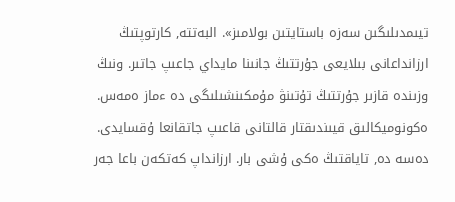تيىمدىلىگىن سەزە باستايتىن بولامىز». البەتتە, كارتوپتىڭ ارزانداعانى بىلايعى جۇرتتىڭ جانىنا مايداي جاعىپ جاتىر. ونىڭ وزىندە قازىر جۇرتتىڭ تۇتىنۋ مۇمكىنشىلىگى دە ءماز ەمەس. ەكونوميكالىق قيىندىقتار قالتانى قاعىپ جاتقانعا ۇقسايدى. دەسە دە, تاياقتىڭ ەكى ۇشى بار. ارزانداپ كەتكەن باعا جەر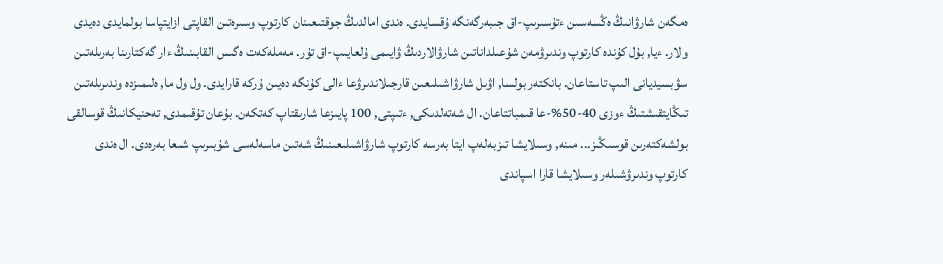ەمگەن شارۋانىڭ ەڭسەسىن ءتۇسىرىپ-اق جىبەرگەنگە ۇقسايدى. ەندى امالدىڭ جوقتىعىنان كارتوپ وسىرەتىن القاپتى ازايتپاسا بولمايدى دەيدى ولار. ءيا, بۇل كۇندە كارتوپ وندىرۋمەن شۇعىلداناتىن شارۋالاردىڭ ۋايىمى ۇلعايىپ-اق تۇر. مەملەكەت ەگىس القابىنىڭ ءار گەكتارىنا بەرىلەتىن سۋبسيديانى الىپ تاستاعان. بانكتەر بولسا, اۋىل شارۋاشىلىعىن قارجىلاندىرۋعا ءالى كۇنگە دەيىن ۇركە قارايدى. ول ول ما, ەلىمىزدە وندىرىلەتىن تىڭايتقىشتىڭ ءوزى 40-50%-عا قىمباتتاعان. ال شەتەلدىكى, ءتىپتى, 100 پايىزعا شارىقتاپ كەتكەن. بۇعان تۇقىمدى, تەحنيكانىڭ قوسالقى بولشەكتەرىن قوسىڭىز... مىنە, وسىلايشا تىزبەلەپ ايتا بەرسە كارتوپ شارۋاشىلىعىنىڭ شەتىن ماسەلەسى شۇبىرىپ شىعا بەرەدى. ال ەندى كارتوپ وندىرۋشىلەر وسىلايشا قارا اسپاندى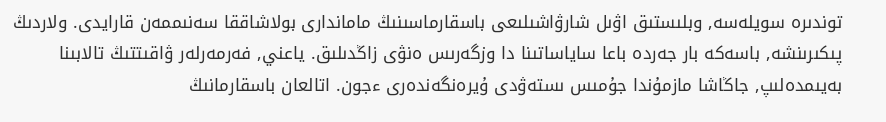توندىرە سويلەسە, وبلىستىق اۋىل شارۋاشىلىعى باسقارماسىنىڭ ماماندارى بولاشاققا سەنىممەن قارايدى. ولاردىڭ پىكىرىنشە, باسەكە بار جەردە باعا ساياساتىنا دا وزگەرىس ەنۋى زاڭدىلىق. ياعني, فەرمەرلەر ۋاقىتتىڭ تالابىنا بەيىمدەلىپ, جاڭاشا مازمۇندا جۇمىس ىستەۋدى ۇيرەنگەندەرى ءجون. اتالعان باسقارمانىڭ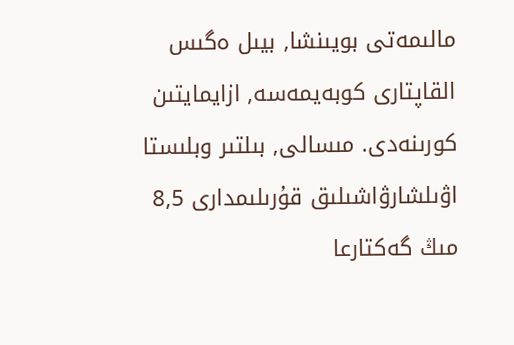مالىمەتى بويىنشا, بيىل ەگىس القاپتارى كوبەيمەسە, ازايمايتىن كورىنەدى. مىسالى, بىلتىر وبلىستا اۋىلشارۋاشىلىق قۇرىلىمدارى 8,5 مىڭ گەكتارعا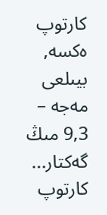كارتوپ ەكسە, بيىلعى مەجە – 9,3 مىڭ گەكتار... كارتوپ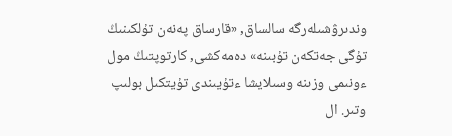وندىرۋشىلەرگە سالساق, «قارساق پەنەن تۇلكىنىڭ تۇگى جەتكەن تۇبىنە» دەمەكشى, كارتوپتىڭ مول ءونىمى وزىنە وسىلايشا ءتۇيىندى تۇيتكىل بولىپ وتىر. ال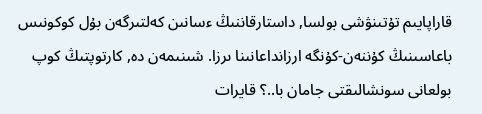قاراپايىم تۇتىنۋشى بولسا, داستارقاننىڭ ءسانىن كەلتىرگەن بۇل كوكونىس باعاسىنىڭ كۇننەن-كۇنگە ارزانداعانىنا ىرزا. شىنىمەن دە, كارتوپتىڭ كوپ بولعانى سونشالىقتى جامان با..؟ قايرات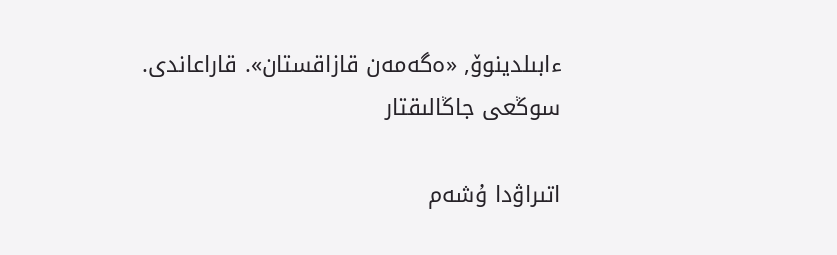ءابىلدينوۆ, «ەگەمەن قازاقستان». قاراعاندى.
سوڭعى جاڭالىقتار

اتىراۋدا ۇشەم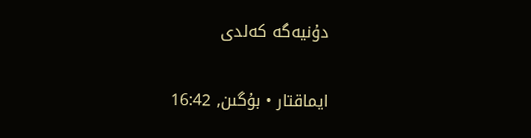دۇنيەگە كەلدى

ايماقتار • بۇگىن, 16:42